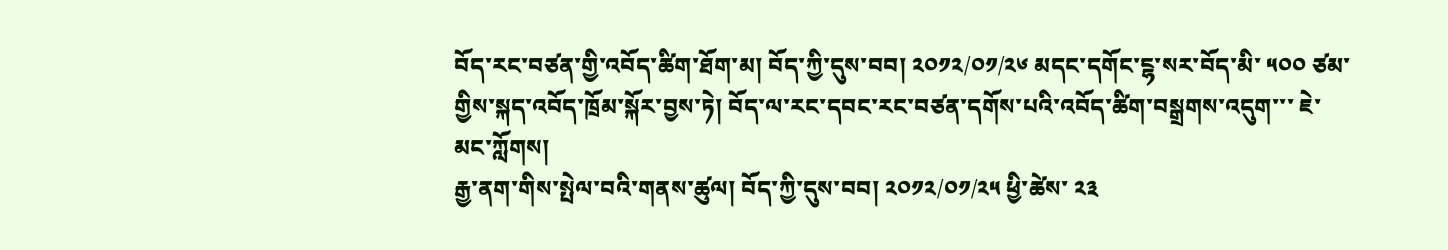བོད་རང་བཙན་གྱི་འབོད་ཚིག་ཐོག་མ། བོད་ཀྱི་དུས་བབ། ༢༠༡༢/༠༡/༢༦ མདང་དགོང་ངྷ་སར་བོད་མི་ ༥༠༠ ཙམ་གྱིས་སྐད་འབོད་ཁྲོམ་སྐོར་བྱས་ཏེ། བོད་ལ་རང་དབང་རང་བཙན་དགོས་པའི་འབོད་ཚིག་བསྒྲགས་འདུག་་་ ཇེ་མང་ཀློགས།
རྒྱ་ནག་གིས་སྤེལ་བའི་གནས་ཚུལ། བོད་ཀྱི་དུས་བབ། ༢༠༡༢/༠༡/༢༥ ཕྱི་ཚེས་ ༢༣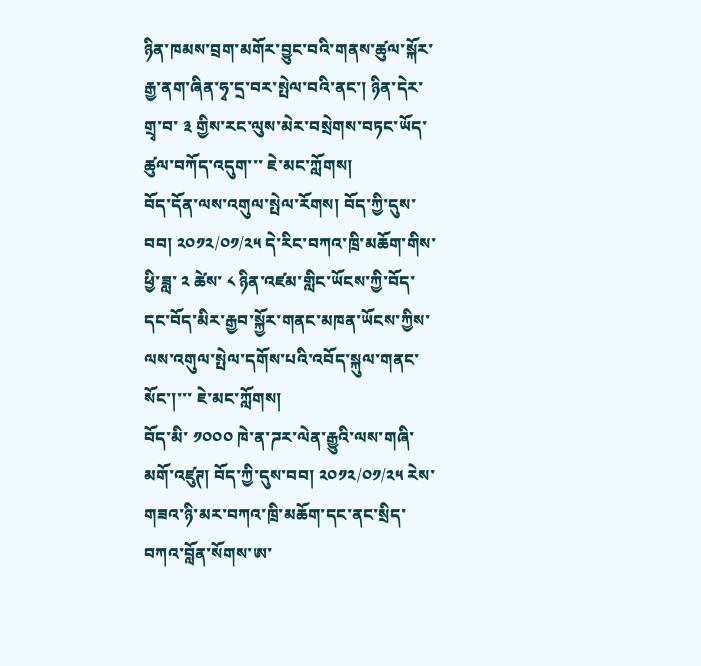ཉིན་ཁམས་བྲག་མགོར་བྱུང་བའི་གནས་ཚུལ་སྐོར་རྒྱ་ནག་ཞིན་ཧྭ་དྲ་བར་སྤེལ་བའི་ནང་། ཉིན་དེར་གྲྭ་བ་ ༣ གྱིས་རང་ལུས་མེར་བསྲེགས་བཏང་ཡོད་ཚུལ་བཀོད་འདུག་་་ ཇེ་མང་ཀློགས།
བོད་དོན་ལས་འགུལ་སྤེལ་རོགས། བོད་ཀྱི་དུས་བབ། ༢༠༡༢/༠༡/༢༥ དེ་རིང་བཀའ་ཁྲི་མཆོག་གིས་ཕྱི་ཟླ་ ༢ ཚེས་ ༨ ཉིན་འཛམ་གླིང་ཡོངས་ཀྱི་བོད་དང་བོད་མིར་རྒྱབ་སྐྱོར་གནང་མཁན་ཡོངས་ཀྱིས་ལས་འགུལ་སྤེལ་དགོས་པའི་འབོད་སྐུལ་གནང་སོང་།་་་ ཇེ་མང་ཀློགས།
བོད་མི་ ༡༠༠༠ ཁེ་ན་ཌར་ལེན་རྒྱུའི་ལས་གཞི་མགོ་འཛུཊ། བོད་ཀྱི་དུས་བབ། ༢༠༡༢/༠༡/༢༥ རེས་གཟའ་ཉི་མར་བཀའ་ཁྲི་མཆོག་དང་ནང་སྲིད་བཀའ་བློན་སོགས་ཨ་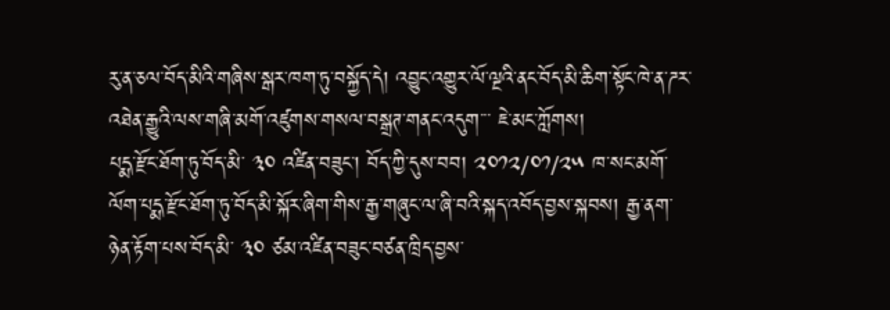རུ་ན་ཅལ་བོད་མིའི་གཞིས་སྒར་ཁག་ཏུ་བསྐྱོད་དེ། འབྱུང་འགྱུར་ལོ་ལྔའི་ནང་བོད་མི་ཆིག་སྟོང་ཁེ་ན་ཌར་འཐེན་རྒྱུའི་ལས་གཞི་མགོ་འཛུགས་གསལ་བསྒྲཊ་གནང་འདུག་་་ ཇེ་མང་ཀློགས།
པདྨ་རྫོང་ཐོག་ཏུ་བོད་མི་ ༣༠ འཛིན་བཟུང་། བོད་ཀྱི་དུས་བབ། ༢༠༡༢/༠༡/༢༥ ཁ་སང་མགོ་ལོག་པདྨ་རྫོང་ཐོག་ཏུ་བོད་མི་སྐོར་ཞིག་གིས་རྒྱ་གཞུང་ལ་ཞི་བའི་སྐད་འབོད་བྱས་སྐབས། རྒྱ་ནག་ཉེན་རྟོག་པས་བོད་མི་ ༣༠ ཙམ་འཛིན་བཟུང་བཙན་ཁྲིད་བྱས་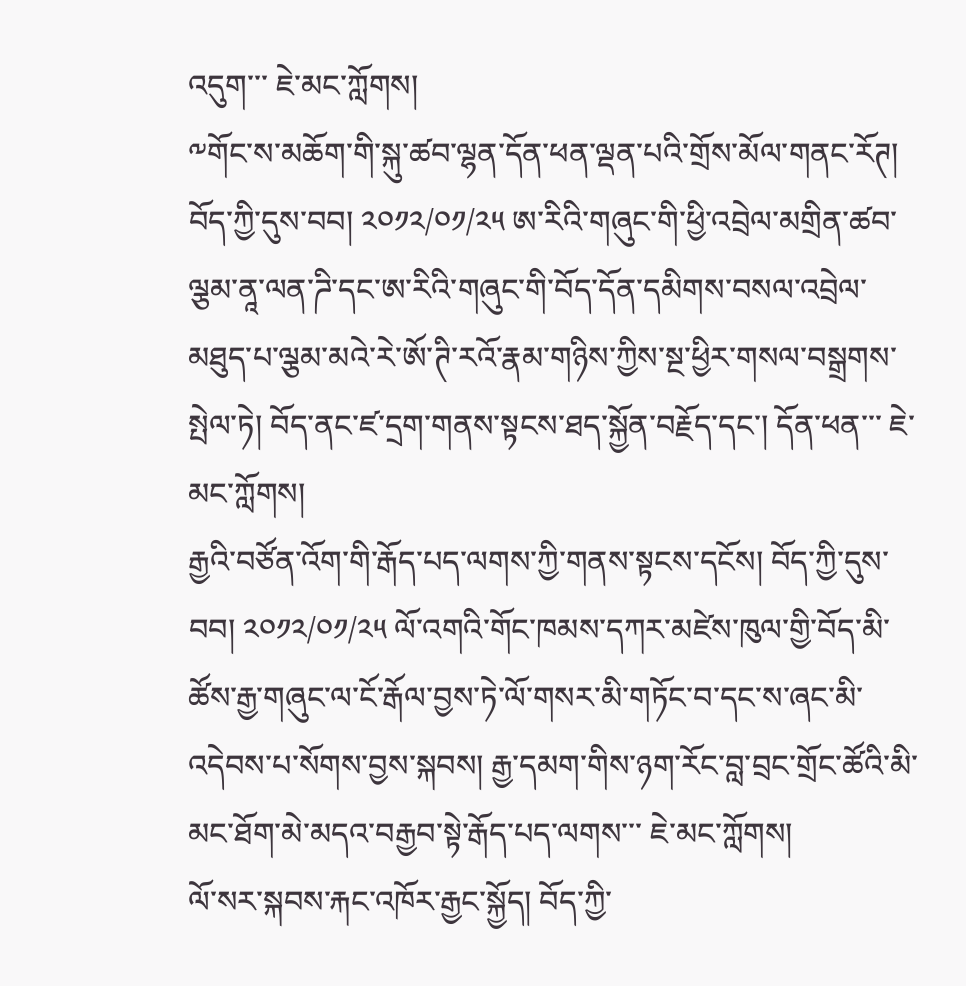འདུག་་་ ཇེ་མང་ཀློགས།
༸གོང་ས་མཆོག་གི་སྐུ་ཚབ་ལྷན་དོན་ཕན་ལྡན་པའི་གྲོས་མོལ་གནང་རོཊ། བོད་ཀྱི་དུས་བབ། ༢༠༡༢/༠༡/༢༥ ཨ་རིའི་གཞུང་གི་ཕྱི་འབྲེལ་མགྲིན་ཚབ་ལྕམ་ནཱ་ལན་ཌི་དང་ཨ་རིའི་གཞུང་གི་བོད་དོན་དམིགས་བསལ་འབྲེལ་མཐུད་པ་ལྕམ་མའེ་རེ་ཨོ་ཊི་རའོ་རྣམ་གཉིས་ཀྱིས་སྔ་ཕྱིར་གསལ་བསྒྲགས་སྤེལ་ཏེ། བོད་ནང་ཛ་དྲག་གནས་སྟངས་ཐད་སྐྱོན་བརྗོད་དང་། དོན་ཕན་་་ ཇེ་མང་ཀློགས།
རྒྱའི་བཙོན་འོག་གི་རྒོད་པད་ལགས་ཀྱི་གནས་སྟངས་དངོས། བོད་ཀྱི་དུས་བབ། ༢༠༡༢/༠༡/༢༥ ལོ་འགའི་གོང་ཁམས་དཀར་མཛེས་ཁུལ་གྱི་བོད་མི་ཚོས་རྒྱ་གཞུང་ལ་ངོ་རྒོལ་བྱས་ཏེ་ལོ་གསར་མི་གཏོང་བ་དང་ས་ཞང་མི་འདེབས་པ་སོགས་བྱས་སྐབས། རྒྱ་དམག་གིས་ཉག་རོང་བླ་བྲང་གྲོང་ཚོའི་མི་མང་ཐོག་མེ་མདའ་བརྒྱབ་སྟེ་རྒོད་པད་ལགས་་་ ཇེ་མང་ཀློགས།
ལོ་སར་སྐབས་རྐང་འཁོར་རྒྱང་སྐྱོད། བོད་ཀྱི་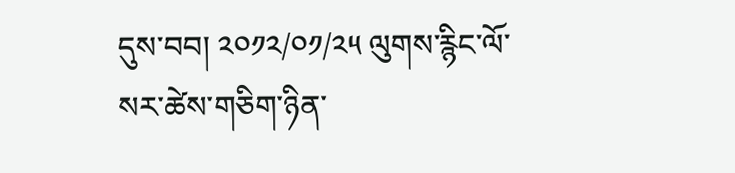དུས་བབ། ༢༠༡༢/༠༡/༢༥ ལུགས་རྙིང་ལོ་སར་ཚེས་གཅིག་ཉིན་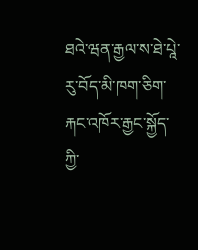ཐའེ་ཝན་རྒྱལ་ས་ཐེ་པཱེ་རུ་བོད་མི་ཁག་ཅིག་རྐང་འཁོར་རྒྱང་སྐྱོད་ཀྱི་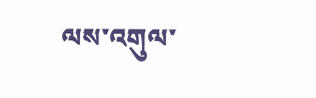ལས་འགུལ་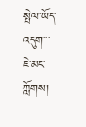སྤེལ་ཡོད་འདུག་་་ ཇེ་མང་ཀློགས།